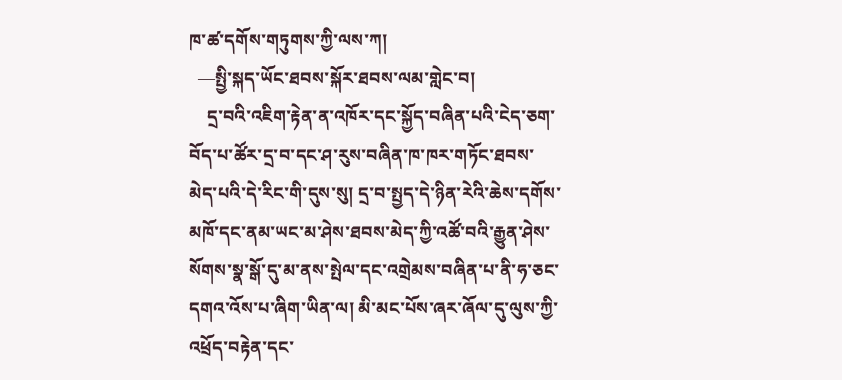ཁ་ཚ་དགོས་གཏུགས་ཀྱི་ལས་ཀ།
  —སྤྱི་སྐད་ཡོང་ཐབས་སྐོར་ཐབས་ལམ་གླེང་བ།
    དྲ་བའི་འཇིག་རྟེན་ན་འཁོར་དང་སྐྱོད་བཞིན་པའི་ངེད་ཅག་བོད་པ་ཚོར་དྲ་བ་དང་ཤ་རུས་བཞིན་ཁ་ཁར་གཏོང་ཐབས་མེད་པའི་དེ་རིང་གི་དུས་སུ། དྲ་བ་སྤྱད་དེ་ཉིན་རེའི་ཆེས་དགོས་མཁོ་དང་ནམ་ཡང་མ་ཤེས་ཐབས་མེད་ཀྱི་འཚོ་བའི་རྒྱུན་ཤེས་སོགས་སྣ་སྒོ་དུ་མ་ནས་སྤེལ་དང་འགྲེམས་བཞིན་པ་ནི་ཧ་ཅང་དགའ་འོས་པ་ཞིག་ཡིན་ལ། མི་མང་པོས་ཞར་ཞོལ་དུ་ལུས་ཀྱི་འཕྲོད་བརྟེན་དང་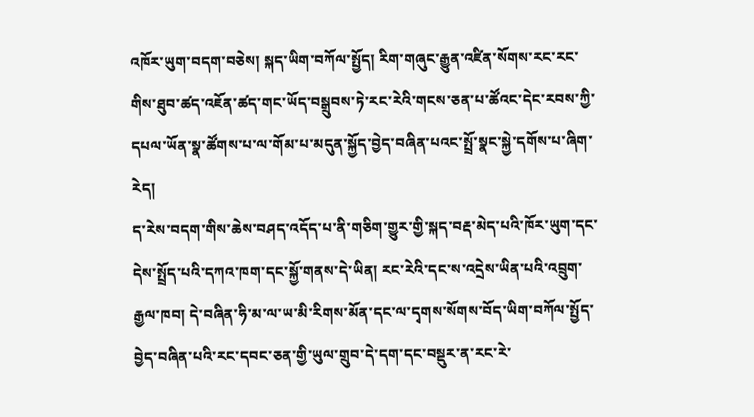འཁོར་ཡུག་བདག་བཅེས། སྐད་ཡིག་བཀོལ་སྤྱོད། རིག་གཞུང་རྒྱུན་འཛིན་སོགས་རང་རང་གིས་ཐུབ་ཚད་འཇོན་ཚད་གང་ཡོད་བསྒྲུབས་ཏེ་རང་རེའི་གངས་ཅན་པ་ཚོའང་དེང་རབས་ཀྱི་དཔལ་ཡོན་སྣ་ཚོགས་པ་ལ་གོམ་པ་མདུན་སྐྱོད་བྱེད་བཞིན་པའང་སྤྲོ་སྣང་སྐྱེ་དགོས་པ་ཞིག་རེད།
ད་རེས་བདག་གིས་ཆེས་བཤད་འདོད་པ་ནི་གཅིག་གྱུར་གྱི་སྐད་བརྡ་མེད་པའི་ཁོར་ཡུག་དང་དེས་སྤྲོད་པའི་དཀའ་ཁག་དང་སྐྱོ་གནས་དེ་ཡིན། རང་རེའི་དང་ས་འདྲེས་ཡིན་པའི་འབྲུག་རྒྱལ་ཁབ། དེ་བཞིན་ཧི་མ་ལ་ཡ་མི་རིགས་མོན་དང་ལ་དྭགས་སོགས་བོད་ཡིག་བཀོལ་སྤྱོད་བྱེད་བཞིན་པའི་རང་དབང་ཅན་གྱི་ཡུལ་གྲུབ་དེ་དག་དང་བསྡུར་ན་རང་རེ་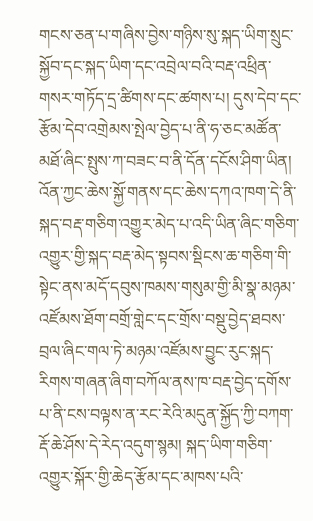གངས་ཅན་པ་གཞིས་བྱེས་གཉིས་སུ་སྐད་ཡིག་སྲུང་སྐྱོབ་དང་སྐད་ཡིག་དང་འབྲེལ་བའི་བརྡ་འཕྲིན་གསར་གཏོད་དྲ་ཚིགས་དང་ཚགས་པ། དུས་དེབ་དང་རྩོམ་དེབ་འགྲེམས་སྤེལ་བྱེད་པ་ནི་ཧ་ཅང་མཚོན་མཐོ་ཞིང་སྤུས་ཀ་བཟང་བ་ནི་དོན་དངོས་ཤིག་ཡིན། འོན་ཀྱང་ཆེས་སྐྱོ་གནས་དང་ཆེས་དཀའ་ཁག་དེ་ནི་སྐད་བརྡ་གཅིག་འགྱུར་མེད་པ་འདི་ཡིན་ཞིང་གཅིག་འགྱུར་གྱི་སྐད་བརྡ་མེད་སྟབས་སྡིངས་ཆ་གཅིག་གི་སྟེང་ནས་མདོ་དབུས་ཁམས་གསུམ་གྱི་མི་སྣ་མཉམ་འཛོམས་ཐོག་བགྲོ་གླེང་དང་གྲོས་བསྡུ་བྱེད་ཐབས་བྲལ་ཞིང་གལ་ཏེ་མཉམ་འཛོམས་བྱུང་རུང་སྐད་རིགས་གཞན་ཞིག་བཀོལ་ནས་ཁ་བརྡ་བྱེད་དགོས་པ་ནི་ངས་བལྟས་ན་རང་རེའི་མདུན་སྐྱོད་ཀྱི་བཀག་རྡོ་ཆེ་ཤོས་དེ་རེད་འདུག་སྙམ། སྐད་ཡིག་གཅིག་འགྱུར་སྐོར་གྱི་ཆེད་རྩོམ་དང་མཁས་པའི་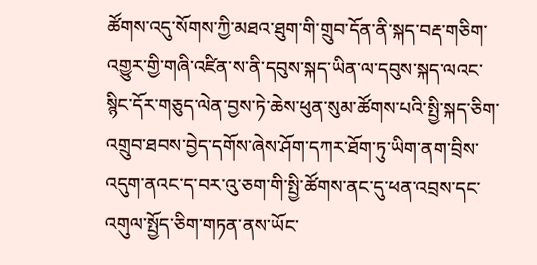ཚོགས་འདུ་སོགས་ཀྱི་མཐའ་ཐུག་གི་གྲུབ་དོན་ནི་སྐད་བརྡ་གཅིག་འགྱུར་གྱི་གཞི་འཛིན་ས་ནི་དབུས་སྐད་ཡིན་ལ་དབུས་སྐད་ལའང་སྙིང་དོར་གཅུད་ལེན་བྱས་ཏེ་ཆེས་ཕུན་སུམ་ཚོགས་པའི་སྤྱི་སྐད་ཅིག་འགྲུབ་ཐབས་བྱེད་དགོས་ཞེས་ཤོག་དཀར་ཐོག་ཏུ་ཡིག་ནག་བྲིས་འདུག་ནའང་ད་བར་འུ་ཅག་གི་སྤྱི་ཚོགས་ནང་དུ་ཕན་འབྲས་དང་འགུལ་སྤྱོད་ཅིག་གཏན་ནས་ཡོང་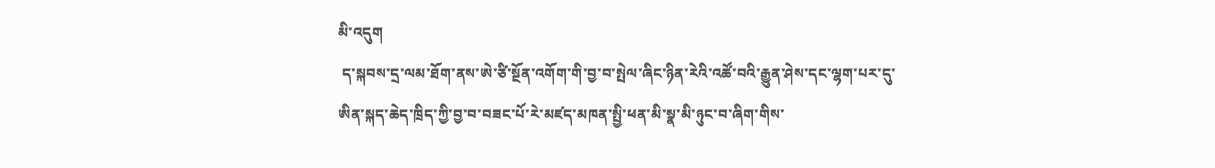མི་འདུག
 ད་སྐབས་དྲ་ལམ་ཐོག་ནས་ཨེ་ཙི་སྔོན་འགོག་གི་བྱ་བ་སྤེལ་ཞིང་ཉིན་རེའི་འཚོ་བའི་རྒྱུན་ཤེས་དང་ལྷག་པར་དུ་ཨིན་སྐད་ཆེད་ཁྲིད་ཀྱི་བྱ་བ་བཟང་པོ་རེ་མཛད་མཁན་སྤྱི་ཕན་མི་སྣ་མི་ཉུང་བ་ཞིག་གིས་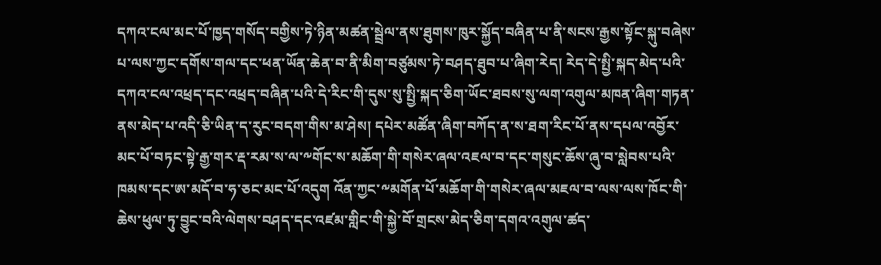དཀའ་ངལ་མང་པོ་ཁྱད་གསོད་བགྱིས་ཏེ་ཉིན་མཚན་སྦྲེལ་ནས་ཐུགས་ཁུར་སྐྱོད་བཞིན་པ་ནི་སངས་རྒྱས་སྟོང་སྐུ་བཞེས་པ་ལས་ཀྱང་དགོས་གལ་དང་ཕན་ཡོན་ཆེན་བ་ནི་མིག་བཙུམས་ཏེ་བཤད་ཐུབ་པ་ཞིག་རེད། རེད་དེ་སྤྱི་སྐད་མེད་པའི་དཀའ་ངལ་འཕྲད་དང་འཕྲད་བཞིན་པའི་དེ་རིང་གི་དུས་སུ་སྤྱི་སྐད་ཅིག་ཡོང་ཐབས་སུ་ལག་འགུལ་མཁན་ཞིག་གཏན་ནས་མེད་པ་འདི་ཅི་ཡིན་ད་རུང་བདག་གིས་མ་ཤེས། དཔེར་མཚོན་ཞིག་བཀོད་ན་ས་ཐག་རིང་པོ་ནས་དཔལ་འབྱོར་མང་པོ་བཏང་སྟེ་རྒྱ་གར་རྡ་རམ་ས་ལ་༸གོང་ས་མཆོག་གི་གསེར་ཞལ་འཇལ་བ་དང་གསུང་ཆོས་ཞུ་བ་སླེབས་པའི་ཁམས་དང་ཨ་མདོ་བ་ཧ་ཅང་མང་པོ་འདུག འོན་ཀྱང་༸མགོན་པོ་མཆོག་གི་གསེར་ཞལ་མཇལ་བ་ལས་ལས་ཁོང་གི་ཆེས་ཕུལ་ཏུ་བྱུང་བའི་ལེགས་བཤད་དང་འཛམ་གླིང་གི་སྐྱེ་བོ་གྲངས་མེད་ཅིག་དགའ་འགུལ་ཚད་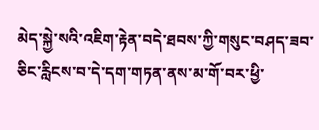མེད་སྐྱེ་སའི་འཇིག་རྟེན་བདེ་ཐབས་ཀྱི་གསུང་བཤད་ཟབ་ཅིང་རླིངས་བ་དེ་དག་གཏན་ནས་མ་གོ་བར་ཕྱི་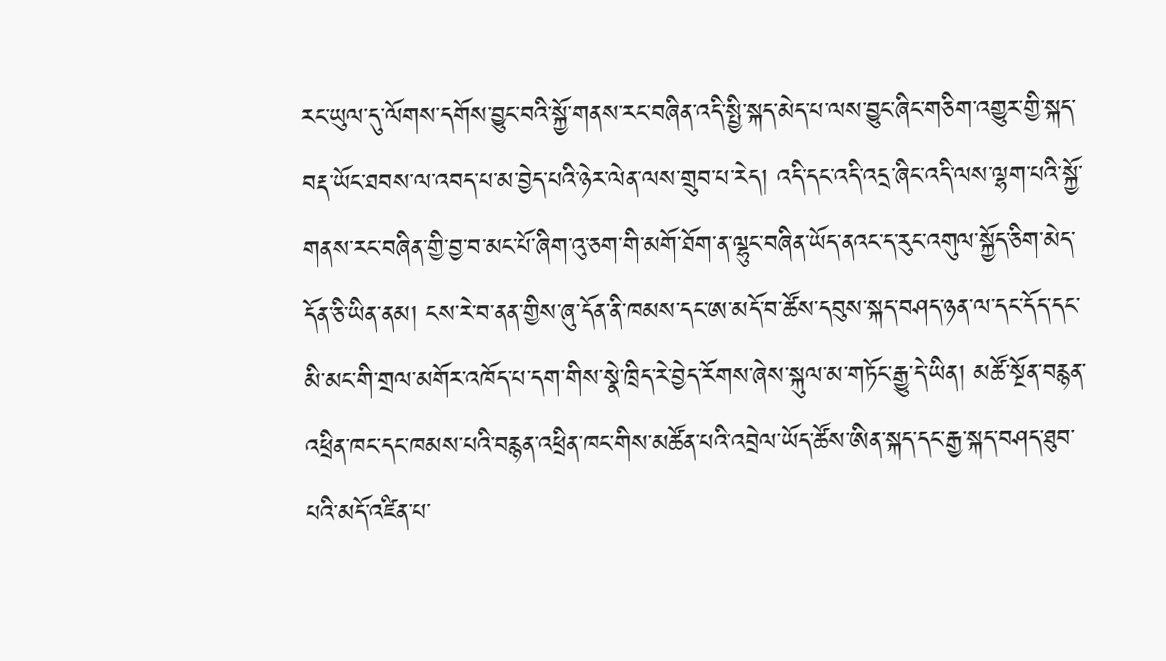རང་ཡུལ་དུ་ལོགས་དགོས་བྱུང་བའི་སྐྱོ་གནས་རང་བཞིན་འདི་སྤྱི་སྐད་མེད་པ་ལས་བྱུང་ཞིང་གཅིག་འགྱུར་གྱི་སྐད་བརྡ་ཡོང་ཐབས་ལ་འབད་པ་མ་བྱེད་པའི་ཉེར་ལེན་ལས་གྲུབ་པ་རེད། འདི་དང་འདི་འདྲ་ཞིང་འདི་ལས་ལྷག་པའི་སྐྱོ་གནས་རང་བཞིན་གྱི་བྱ་བ་མང་པོ་ཞིག་འུ་ཅག་གི་མགོ་ཐོག་ན་ལྷུང་བཞིན་ཡོད་ནའང་ད་རུང་འགུལ་སྐྱོད་ཅིག་མེད་དོན་ཅི་ཡིན་ནམ། ངས་རེ་བ་ནན་གྱིས་ཞུ་དོན་ནི་ཁམས་དང་ཨ་མདོ་བ་ཚོས་དབུས་སྐད་བཤད་ཉན་ལ་དང་དོད་དང་མི་མང་གི་གྲལ་མགོར་འཁོད་པ་དག་གིས་སྣེ་ཁྲིད་རེ་བྱེད་རོགས་ཞེས་སྐུལ་མ་གཏོང་རྒྱུ་དེ་ཡིན། མཚོ་སྔོན་བརྙན་འཕྲིན་ཁང་དང་ཁམས་པའི་བརྙན་འཕྲིན་ཁང་གིས་མཚོན་པའི་འབྲེལ་ཡོད་ཚོས་ཨིན་སྐད་དང་རྒྱ་སྐད་བཤད་ཐུབ་པའི་མདོ་འཛིན་པ་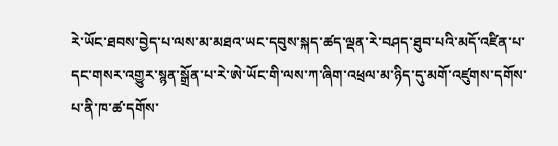རེ་ཡོང་ཐབས་བྱེད་པ་ལས་མ་མཐའ་ཡང་དབུས་སྐད་ཚད་ལྡན་རེ་བཤད་ཐུབ་པའི་མདོ་འཛིན་པ་དང་གསར་འགྱུར་སྙན་སྒྲོན་པ་རེ་ཨེ་ཡོང་གི་ལས་ཀ་ཞིག་འཕྲལ་མ་ཉིད་དུ་མགོ་འཛུགས་དགོས་པ་ནི་ཁ་ཚ་དགོས་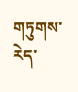གཏུགས་རེད་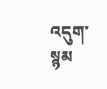འདུག་སྙམ